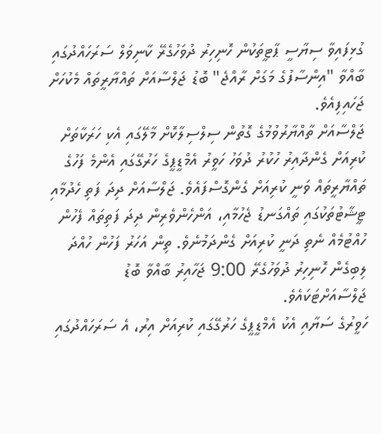ގުޅިފައިވާ ސިޔާސީ ޕާޓީތަކުން ހޮނިހިރު ދުވަހުގެރޭ ކާނިވަލް ސަރަހައްދުގައި ބާއްވާ "އިންސާފުގެ މަގަށް ރާއްޖެ" ބޮޑު ޖަލްސާއަށް ތައްޔާރީތައް މެކުހަށް ޖަހައިފިއެވެ.
ޖަލްސާއަށް ތާއްޔާރުވުމުގެ ގޮތުން ސިލްސިލާކޮށް މާލޭގައި އެކި ހަރަކާތަށް ކުރިއަށް ގެންދާއިރު ހުކުރު ދުވަހު ހަވީރު އެމްޑީޕީގެ ހަރުގޭގައި އެންމެ ފަހުގެ ތައްޔާރީތައް ވަނީ ކުރިއަށް ގެންގޮސްފައެވެ. ޖަލްސާއަށް ދިދަ ފަތި ހެދުމާއި ޓީޝާޓުތަކުގައި ތައްގަނޑު ޖެހުމާއި، އަންހެންވެރިން ދިދަ ފަތިތައް ފެހުން ހުއްޓުމެއް ނެތި ދަނީ ކުރިއަށް ގެންދަމުނެވެ. ތިން އަހަރު ފަހުން ހުއްދަ ލިބިގެން ހޮނިހިރު ދުވަހުގެރޭ 9:00 ޖަހާއިރު ބާއްވާ ބޮޑު ޖަލްސާއަށްޓަކައެވެ.
ހަވީރުގެ ސަޔާއި އެކު އެމްޑީޕީގެ ހަރުގޭގައި ކުރިއަށް އިރު، އެ ސަރަހައްދުގައި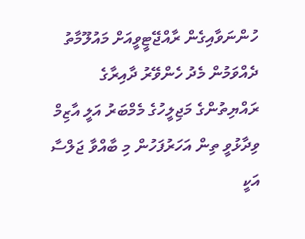ހުންނަވާއިގެން ރާއްޖޭޓީވީއަށް މައުލޫމާތު ދެއްވަމުން މެދު ހެންވޭރު ދާއިރާގެ ރައްޔިތުންގެ މަޖިލީހުގެ މެމްބަރު އަލީ އާޒިމް ވިދާޅުވީ ތިން އަހަރުފަހުން މި ބާއްވާ ޖަލްސާ އަކީ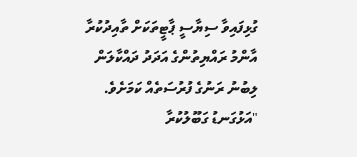ގުޅިފައިވާ ސިޔާސީ ޕާޓީތަކަށް ތާއިދުކުރާ އާންމު ރައްޔިތުންގެ އަދަދު ދައްކާލަން ލިބުނު ރަނުގެ ފުރުސަތެއް ކަމަށެވެ.
"އަޅުގަނޑު ގަބޫލުކުރާ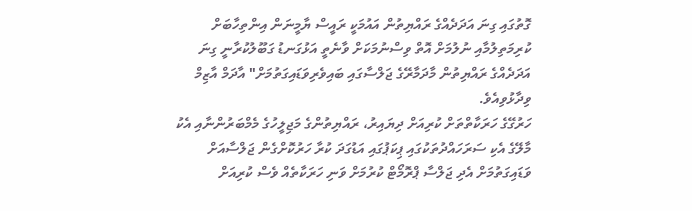ގޮތުގައި ގިނަ އަދަދެއްގެ ރައްޔިތުން އައުމަކީ ރައީސް ޔާމީނަން އިންތިހާބަށް ކުރިމަތިލުމާއި ނުލުމަށް އޮތް ވިސްނުމަކަށް ވާނެތީ އަޅުގަނޑު ގަބޫލުކުރާނީ ގިނަ އަދަދެއްގެ ރައްޔިތުން މާދަމާރޭގެ ޖަލްސާގައި ބައިވެރިވަޑައިގަތުމަށް" އާދަމް އާޒިމް ވިދާޅުވިއެވެ.
ހަރުގޭގެ ހަރަކާތްތަށް ކުރިއަށް ދިޔައިރު، ރައްޔިތުންގެ މަޖިލީހުގެ މެމްބަރުންނާއި އެކު މާލޭގެ އެކި ސަރަހައްދުތަކުގައި ޕިކަޕުގައި އަޑުގަދަ ކުރާ ހަރުކޮށްގެން ޖަލްސާއަށް ވަޑައިގަތުމަށް އެދި ޖަލްސާ ޕްރޮމޯޓް ކުރުމަށް ވަނި ހަރަކާތެއް ވެސް ކުރިއަށް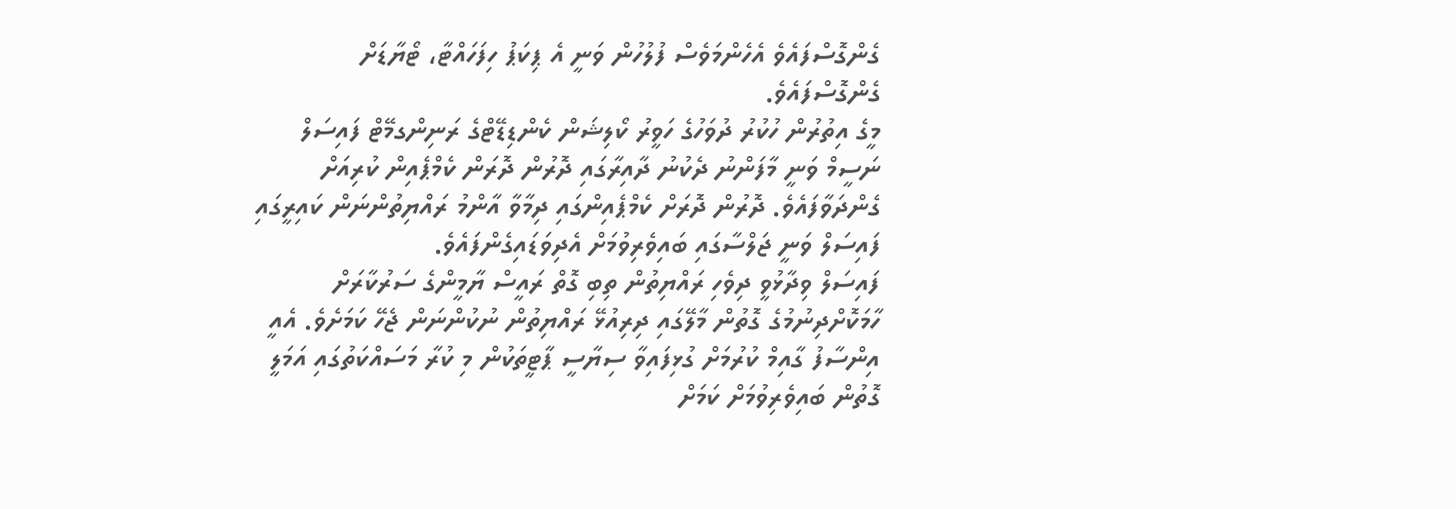ގެންގޮސްފައެވެ އެހެންމަވެސް ފުލުހުން ވަނީ އެ ޕިކަޕު ހިފަހައްޓާ، ޓޯޔާޑަށް ގެންގޮސްފައެވެ.
މީގެ އިތުރުން ހުކުރު ދުވަހުގެ ހަވީރު ކޯލިޝަން ކެންޑިޑޭޓްގެ ރަނިންގމޭޓް ފައިސަލް ނަސީމް ވަނީ މާފަންނު ދެކުނު ދާއިރާގައި ދޮރުން ދޮރަން ކެމްޕެއިން ކުރިއަށް ގެންދަވާފައެވެ. ދޮރުން ދޮރަށް ކެމްޕެއިންގައި ދިމާވާ އާންމު ރައްޔިތުންނަން ކައިރީގައި ފައިސަލް ވަނީ ޖަލްސާގައި ބައިވެރިވުމަށް އެދިވަޑައިގެންފައެވެ.
ފައިސަލް ވިދާޅުވީ ދިވެހި ރައްޔިތުން ތިބި ގޮތް ރައީސް ޔާމީންގެ ސަރުކާރަށް ހާމަކޮށްދިނުމުގެ ގޮތުން މާލޭގައި ދިރިއުޅޭ ރައްޔިތުން ނުކުންނަން ޖެހޭ ކަމަށެވެ. އެއީ އިންސާފު ގާއިމް ކުރުމަށް ގުޅިފައިވާ ސިޔާސީ ޕާޓީތަކުން މި ކުރާ މަސައްކަތުގައި އަމަލީ ގޮތުން ބައިވެރިވުމަށް ކަމަށް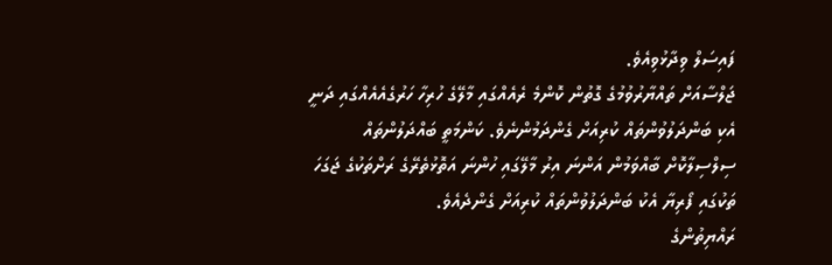ފައިސަލް ވިދާޅުވިއެވެ.
ޖަލްސާއަށް ތައްޔާރުވުމުގެ ގޮތުން ކޮންމެ ރެއެއްގައި މާލޭގެ ހުރިހާ ހަރުގެއެއެއްގައި ދަނީ އެކި ބަންދަލުވުންތައް ކުރިއަށް ގެންދަމުންނެވެ. ކަންމަތީ ބައްދަލުންތައް ސިލްސިލާކޮށް ބާއްވަމުން އަންނަ އިރު މާލޭގައި ހުންނަ އަތޮޅުތެރޭގެ ރަށްތަކުގެ ޖަގަހަ ތަކުގައި ފޯރިޔާ އެކު ބަންދަލުވުންތައް ކުރިއަށް ގެންދެއެވެ.
ރައްޔިތުންގެ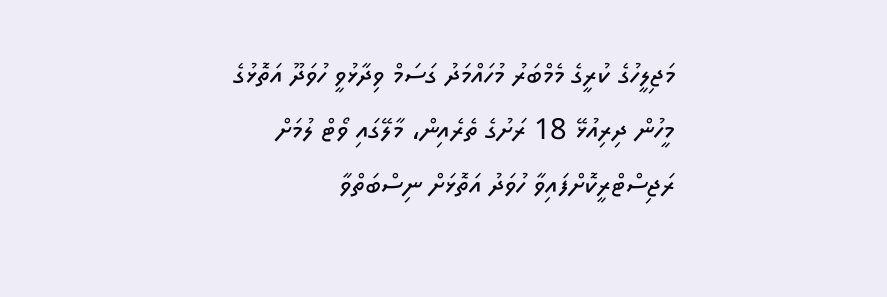މަޖިލީހުގެ ކުރީގެ މެމްބަރު މުހައްމަދު ގަސަމް ވިދާޅުވީ ހުވަދޫ އަތޮޅުގެ މީހުން ދިރިއުޅޭ 18 ރަށުގެ ތެރެއިން، މާލޭގައި ވޯޓް ލުމަށް ރަޖިސްޓްރީކޮށްފައިވާ ހުވަދު އަތޮޅަށް ނިސްބަތްވާ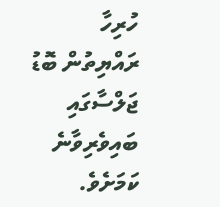ހުރިހާ ރައްޔިތުން ބޮޑު ޖަލްސާގައި ބައިވެރިވާނެ ކަމަށެވެ.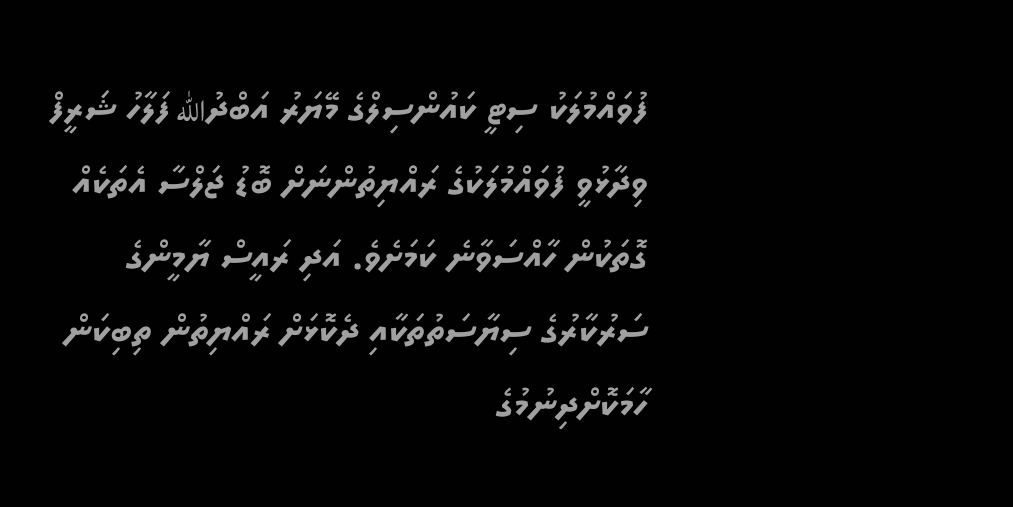ފުވައްމުލަކު ސިޓީ ކައުންސިލްގެ މޭޔަރު އަބްދުالله ފަލާހު ޝަރީފް ވިދާޅުވީ ފުވައްމުލަކުގެ ރައްޔިތުންނަށް ބޮޑު ޖަލްސާ އެތަކެއް ގޮތަކުން ހާއްސަވާނެ ކަމަށެވެ. އަދި ރައީސް ޔާމީންގެ ސަރުކާރުގެ ސިޔާސަތުތަކާއި ދެކޮޅަށް ރައްޔިތުން ތިބިކަން ހާމަކޮށްދިނުމުގެ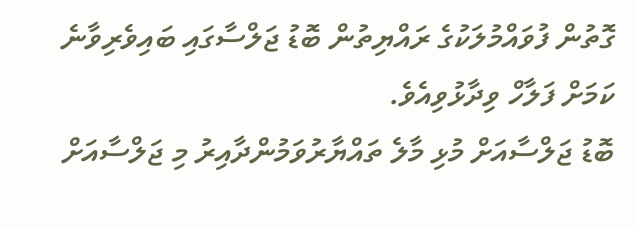ގޮތުން ފުވައްމުލަކުގެ ރައްޔިތުން ބޮޑު ޖަލްސާގައި ބައިވެރިވާނެ ކަމަށް ފަލާހް ވިދާޅުވިއެވެ.
ބޮޑު ޖަލްސާއަށް މުޅި މާލެ ތައްޔާރުވަމުންދާއިރު މި ޖަލްސާއަށް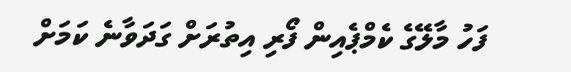ފަހު މާލޭގެ ކެމްޕެއިން ފޯރި އިތުރަށް ގަދަވާނެ ކަމަށް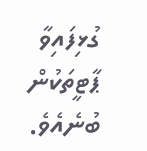ގުޅިފައިވާ ޕާޓީތަކުން ބުނެއެވެ.